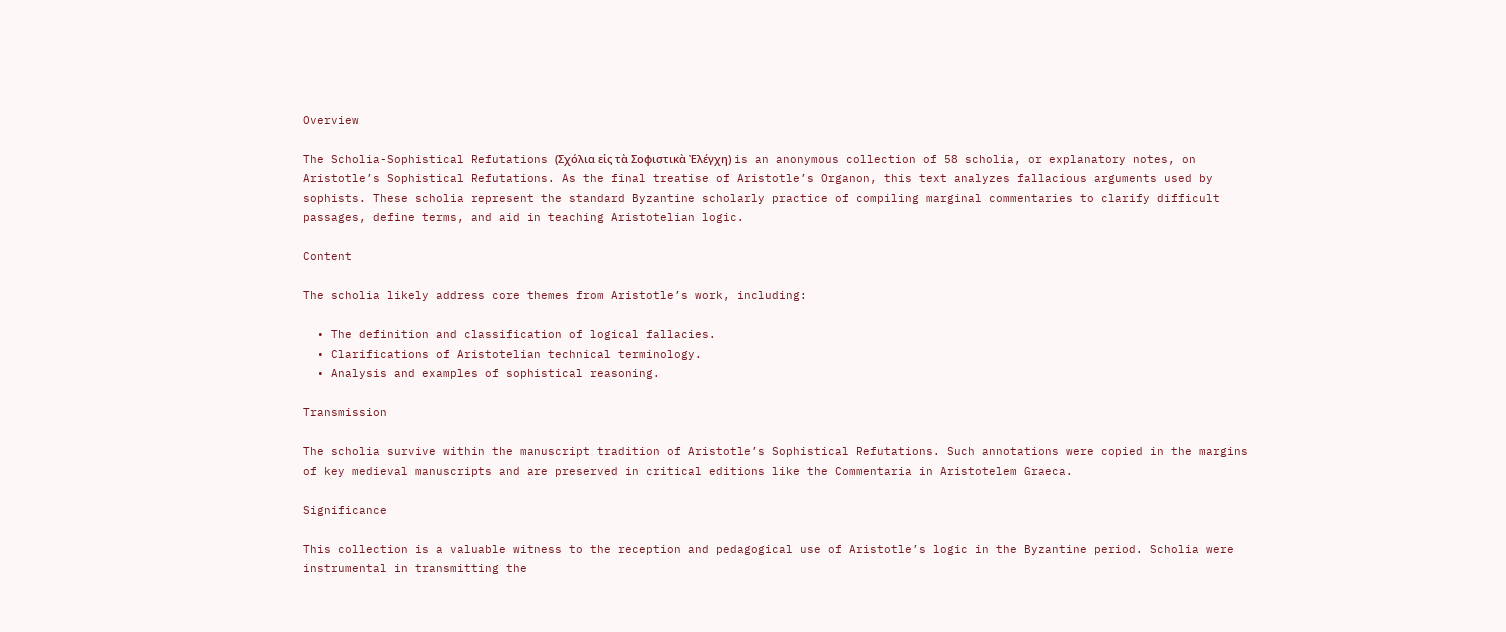Overview

The Scholia-Sophistical Refutations (Σχόλια εἰς τὰ Σοφιστικὰ Ἐλέγχη) is an anonymous collection of 58 scholia, or explanatory notes, on Aristotle’s Sophistical Refutations. As the final treatise of Aristotle’s Organon, this text analyzes fallacious arguments used by sophists. These scholia represent the standard Byzantine scholarly practice of compiling marginal commentaries to clarify difficult passages, define terms, and aid in teaching Aristotelian logic.

Content

The scholia likely address core themes from Aristotle’s work, including:

  • The definition and classification of logical fallacies.
  • Clarifications of Aristotelian technical terminology.
  • Analysis and examples of sophistical reasoning.

Transmission

The scholia survive within the manuscript tradition of Aristotle’s Sophistical Refutations. Such annotations were copied in the margins of key medieval manuscripts and are preserved in critical editions like the Commentaria in Aristotelem Graeca.

Significance

This collection is a valuable witness to the reception and pedagogical use of Aristotle’s logic in the Byzantine period. Scholia were instrumental in transmitting the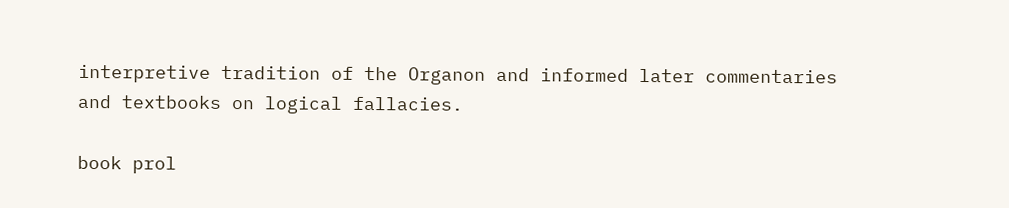interpretive tradition of the Organon and informed later commentaries and textbooks on logical fallacies.

book prol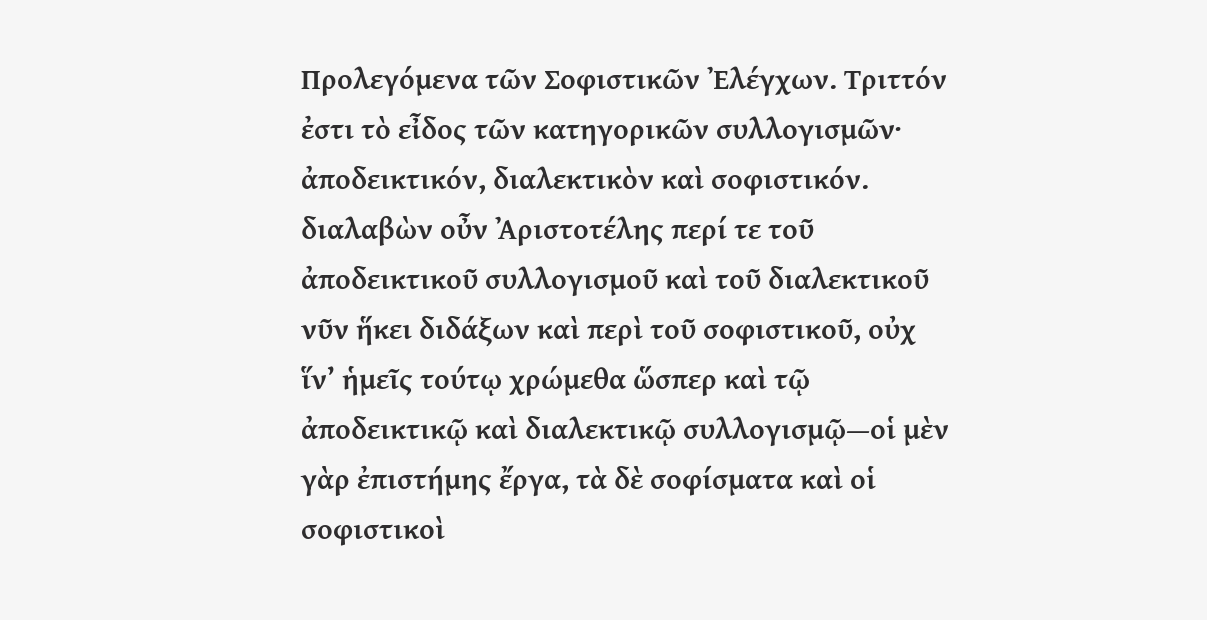Προλεγόμενα τῶν Σοφιστικῶν Ἐλέγχων. Τριττόν ἐστι τὸ εἶδος τῶν κατηγορικῶν συλλογισμῶν· ἀποδεικτικόν, διαλεκτικὸν καὶ σοφιστικόν. διαλαβὼν οὖν Ἀριστοτέλης περί τε τοῦ ἀποδεικτικοῦ συλλογισμοῦ καὶ τοῦ διαλεκτικοῦ νῦν ἥκει διδάξων καὶ περὶ τοῦ σοφιστικοῦ, οὐχ ἵν’ ἡμεῖς τούτῳ χρώμεθα ὥσπερ καὶ τῷ ἀποδεικτικῷ καὶ διαλεκτικῷ συλλογισμῷ—οἱ μὲν γὰρ ἐπιστήμης ἔργα, τὰ δὲ σοφίσματα καὶ οἱ σοφιστικοὶ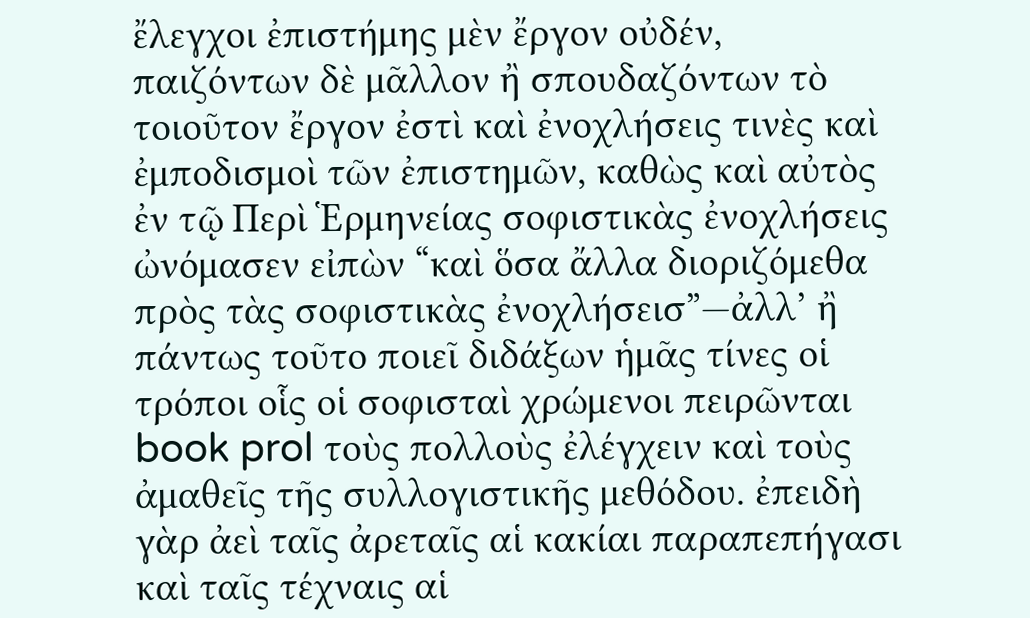ἔλεγχοι ἐπιστήμης μὲν ἔργον οὐδέν, παιζόντων δὲ μᾶλλον ἢ σπουδαζόντων τὸ τοιοῦτον ἔργον ἐστὶ καὶ ἐνοχλήσεις τινὲς καὶ ἐμποδισμοὶ τῶν ἐπιστημῶν, καθὼς καὶ αὐτὸς ἐν τῷ Περὶ Ἑρμηνείας σοφιστικὰς ἐνοχλήσεις ὠνόμασεν εἰπὼν “καὶ ὅσα ἄλλα διοριζόμεθα πρὸς τὰς σοφιστικὰς ἐνοχλήσεισ”—ἀλλ’ ἢ πάντως τοῦτο ποιεῖ διδάξων ἡμᾶς τίνες οἱ τρόποι οἷς οἱ σοφισταὶ χρώμενοι πειρῶνται
book prol τοὺς πολλοὺς ἐλέγχειν καὶ τοὺς ἀμαθεῖς τῆς συλλογιστικῆς μεθόδου. ἐπειδὴ γὰρ ἀεὶ ταῖς ἀρεταῖς αἱ κακίαι παραπεπήγασι καὶ ταῖς τέχναις αἱ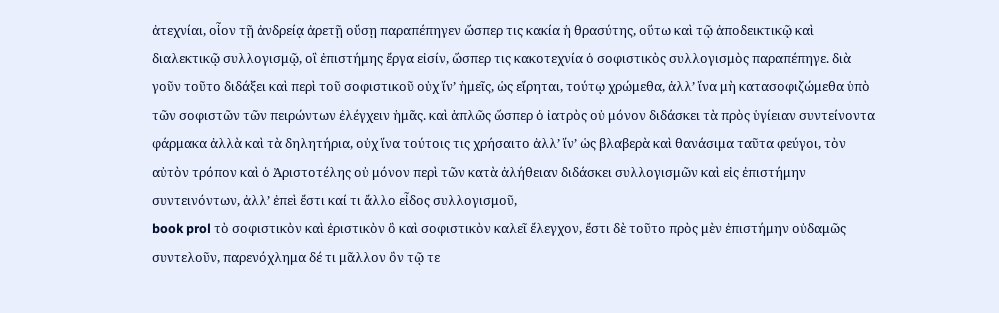ἀτεχνίαι, οἷον τῇ ἀνδρείᾳ ἀρετῇ οὔσῃ παραπέπηγεν ὥσπερ τις κακία ἡ θρασύτης, οὕτω καὶ τῷ ἀποδεικτικῷ καὶ διαλεκτικῷ συλλογισμῷ, οἳ ἐπιστήμης ἔργα εἰσίν, ὥσπερ τις κακοτεχνία ὁ σοφιστικὸς συλλογισμὸς παραπέπηγε. διὰ γοῦν τοῦτο διδάξει καὶ περὶ τοῦ σοφιστικοῦ οὐχ ἵν’ ἡμεῖς, ὡς εἴρηται, τούτῳ χρώμεθα, ἀλλ’ ἵνα μὴ κατασοφιζώμεθα ὑπὸ τῶν σοφιστῶν τῶν πειρώντων ἐλέγχειν ἡμᾶς. καὶ ἁπλῶς ὥσπερ ὁ ἰατρὸς οὐ μόνον διδάσκει τὰ πρὸς ὑγίειαν συντείνοντα φάρμακα ἀλλὰ καὶ τὰ δηλητήρια, οὐχ ἵνα τούτοις τις χρήσαιτο ἀλλ’ ἵν’ ὡς βλαβερὰ καὶ θανάσιμα ταῦτα φεύγοι, τὸν αὐτὸν τρόπον καὶ ὁ Ἀριστοτέλης οὐ μόνον περὶ τῶν κατὰ ἀλήθειαν διδάσκει συλλογισμῶν καὶ εἰς ἐπιστήμην συντεινόντων, ἀλλ’ ἐπεὶ ἔστι καί τι ἄλλο εἶδος συλλογισμοῦ,
book prol τὸ σοφιστικὸν καὶ ἐριστικὸν ὃ καὶ σοφιστικὸν καλεῖ ἔλεγχον, ἔστι δὲ τοῦτο πρὸς μὲν ἐπιστήμην οὐδαμῶς συντελοῦν, παρενόχλημα δέ τι μᾶλλον ὂν τῷ τε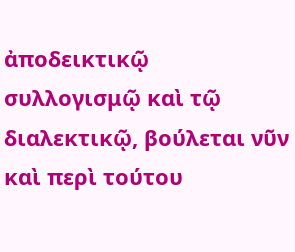ἀποδεικτικῷ συλλογισμῷ καὶ τῷ διαλεκτικῷ, βούλεται νῦν καὶ περὶ τούτου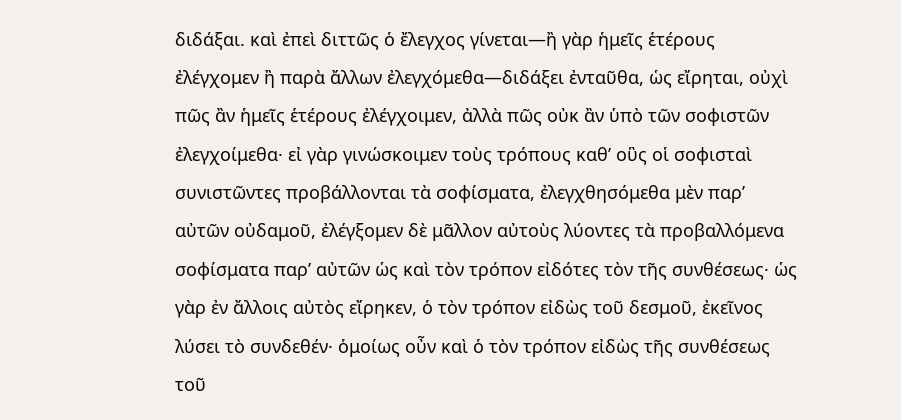διδάξαι. καὶ ἐπεὶ διττῶς ὁ ἔλεγχος γίνεται—ἢ γὰρ ἡμεῖς ἑτέρους ἐλέγχομεν ἢ παρὰ ἄλλων ἐλεγχόμεθα—διδάξει ἐνταῦθα, ὡς εἴρηται, οὐχὶ πῶς ἂν ἡμεῖς ἑτέρους ἐλέγχοιμεν, ἀλλὰ πῶς οὐκ ἂν ὑπὸ τῶν σοφιστῶν ἐλεγχοίμεθα· εἰ γὰρ γινώσκοιμεν τοὺς τρόπους καθ’ οὓς οἱ σοφισταὶ συνιστῶντες προβάλλονται τὰ σοφίσματα, ἐλεγχθησόμεθα μὲν παρ’ αὐτῶν οὐδαμοῦ, ἐλέγξομεν δὲ μᾶλλον αὐτοὺς λύοντες τὰ προβαλλόμενα σοφίσματα παρ’ αὐτῶν ὡς καὶ τὸν τρόπον εἰδότες τὸν τῆς συνθέσεως· ὡς γὰρ ἐν ἄλλοις αὐτὸς εἴρηκεν, ὁ τὸν τρόπον εἰδὼς τοῦ δεσμοῦ, ἐκεῖνος λύσει τὸ συνδεθέν· ὁμοίως οὖν καὶ ὁ τὸν τρόπον εἰδὼς τῆς συνθέσεως τοῦ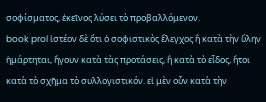σοφίσματος, ἐκεῖνος λύσει τὸ προβαλλόμενον.
book prol ἰστέον δὲ ὅτι ὁ σοφιστικὸς ἔλεγχος ἢ κατὰ τὴν ὕλην ἡμάρτηται, ἤγουν κατὰ τὰς προτάσεις, ἢ κατὰ τὸ εἶδος, ἤτοι κατὰ τὸ σχῆμα τὸ συλλογιστικόν. εἰ μὲν οὖν κατὰ τὴν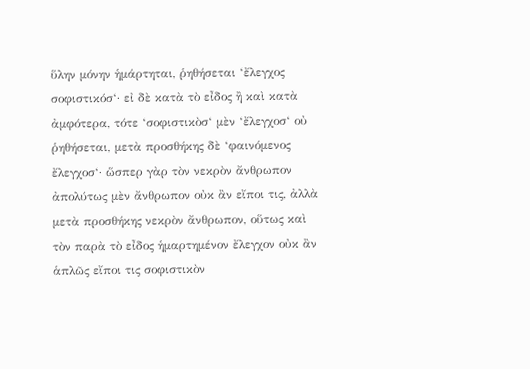ὕλην μόνην ἡμάρτηται, ῥηθήσεται ‘ἔλεγχος σοφιστικόσ‘· εἰ δὲ κατὰ τὸ εἶδος ἢ καὶ κατὰ ἀμφότερα, τότε ‘σοφιστικὸσ‘ μὲν ‘ἔλεγχοσ‘ οὐ ῥηθήσεται, μετὰ προσθήκης δὲ ‘φαινόμενος ἔλεγχοσ‘· ὥσπερ γὰρ τὸν νεκρὸν ἄνθρωπον ἀπολύτως μὲν ἄνθρωπον οὐκ ἂν εἴποι τις, ἀλλὰ μετὰ προσθήκης νεκρὸν ἄνθρωπον, οὕτως καὶ τὸν παρὰ τὸ εἶδος ἡμαρτημένον ἔλεγχον οὐκ ἂν ἁπλῶς εἴποι τις σοφιστικὸν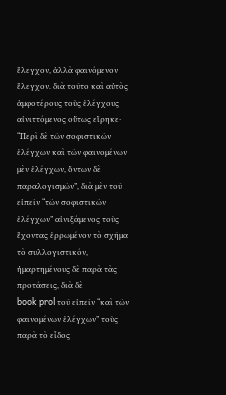ἔλεγχον, ἀλλὰ φαινόμενον ἔλεγχον. διὰ τοῦτο καὶ αὐτὸς ἀμφοτέρους τοὺς ἐλέγχους αἰνιττόμενος οὕτως εἴρηκε· “Περὶ δὲ τῶν σοφιστικῶν ἐλέγχων καὶ τῶν φαινομένων μὲν ἐλέγχων, ὄντων δὲ παραλογισμῶν”, διὰ μὲν τοῦ εἰπεῖν “τῶν σοφιστικῶν ἐλέγχων” αἰνιξάμενος τοὺς ἔχοντας ἐρρωμένον τὸ σχῆμα τὸ συλλογιστικόν, ἡμαρτημένους δὲ παρὰ τὰς προτάσεις, διὰ δὲ
book prol τοῦ εἰπεῖν “καὶ τῶν φαινομένων ἐλέγχων” τοὺς παρὰ τὸ εἶδος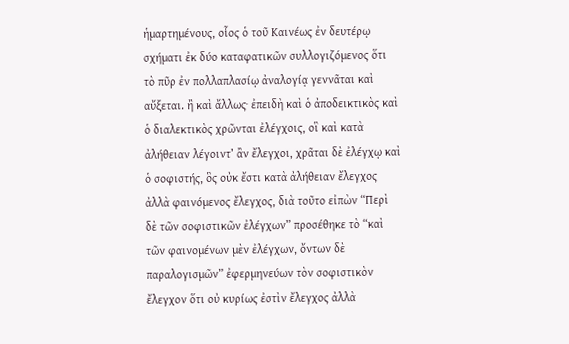ἡμαρτημένους, οἷος ὁ τοῦ Καινέως ἐν δευτέρῳ σχήματι ἐκ δύο καταφατικῶν συλλογιζόμενος ὅτι τὸ πῦρ ἐν πολλαπλασίῳ ἀναλογίᾳ γεννᾶται καὶ αὔξεται. ἢ καὶ ἄλλως· ἐπειδὴ καὶ ὁ ἀποδεικτικὸς καὶ ὁ διαλεκτικὸς χρῶνται ἐλέγχοις, οἳ καὶ κατὰ ἀλήθειαν λέγοιντ’ ἂν ἔλεγχοι, χρᾶται δὲ ἐλέγχῳ καὶ ὁ σοφιστής, ὃς οὐκ ἔστι κατὰ ἀλήθειαν ἔλεγχος ἀλλὰ φαινόμενος ἔλεγχος, διὰ τοῦτο εἰπὼν “Περὶ δὲ τῶν σοφιστικῶν ἐλέγχων” προσέθηκε τὸ “καὶ τῶν φαινομένων μὲν ἐλέγχων, ὄντων δὲ παραλογισμῶν” ἐφερμηνεύων τὸν σοφιστικὸν ἔλεγχον ὅτι οὐ κυρίως ἐστὶν ἔλεγχος ἀλλὰ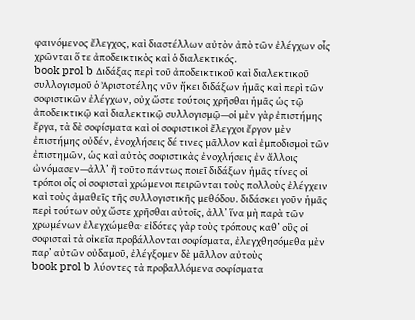φαινόμενος ἔλεγχος, καὶ διαστέλλων αὐτὸν ἀπὸ τῶν ἐλέγχων οἷς χρῶνται ὅ τε ἀποδεικτικὸς καὶ ὁ διαλεκτικός.
book prol b Διδάξας περὶ τοῦ ἀποδεικτικοῦ καὶ διαλεκτικοῦ συλλογισμοῦ ὁ Ἀριστοτέλης νῦν ἥκει διδάξων ἡμᾶς καὶ περὶ τῶν σοφιστικῶν ἐλέγχων, οὐχ ὥστε τούτοις χρῆσθαι ἡμᾶς ὡς τῷ ἀποδεικτικῷ καὶ διαλεκτικῷ συλλογισμῷ—οἱ μὲν γὰρ ἐπιστήμης ἔργα, τὰ δὲ σοφίσματα καὶ οἱ σοφιστικοὶ ἔλεγχοι ἔργον μὲν ἐπιστήμης οὐδέν, ἐνοχλήσεις δέ τινες μᾶλλον καὶ ἐμποδισμοὶ τῶν ἐπιστημῶν, ὡς καὶ αὐτὸς σοφιστικὰς ἐνοχλήσεις ἐν ἄλλοις ὠνόμασεν—ἀλλ’ ἢ τοῦτο πάντως ποιεῖ διδάξων ἡμᾶς τίνες οἱ τρόποι οἷς οἱ σοφισταὶ χρώμενοι πειρῶνται τοὺς πολλοὺς ἐλέγχειν καὶ τοὺς ἀμαθεῖς τῆς συλλογιστικῆς μεθόδου. διδάσκει γοῦν ἡμᾶς περὶ τούτων οὐχ ὥστε χρῆσθαι αὐτοῖς, ἀλλ’ ἵνα μὴ παρὰ τῶν χρωμένων ἐλεγχώμεθα· εἰδότες γὰρ τοὺς τρόπους καθ’ οὓς οἱ σοφισταὶ τὰ οἰκεῖα προβάλλονται σοφίσματα, ἐλεγχθησόμεθα μὲν παρ’ αὐτῶν οὐδαμοῦ, ἐλέγξομεν δὲ μᾶλλον αὐτοὺς
book prol b λύοντες τὰ προβαλλόμενα σοφίσματα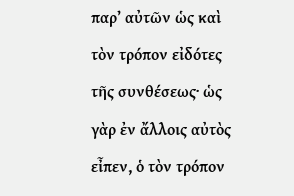παρ’ αὐτῶν ὡς καὶ τὸν τρόπον εἰδότες τῆς συνθέσεως· ὡς γὰρ ἐν ἄλλοις αὐτὸς εἶπεν, ὁ τὸν τρόπον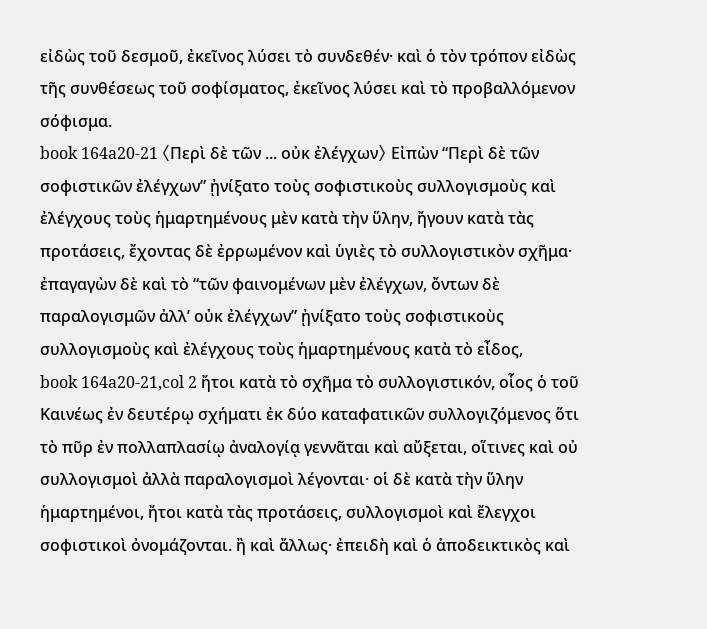εἰδὼς τοῦ δεσμοῦ, ἐκεῖνος λύσει τὸ συνδεθέν· καὶ ὁ τὸν τρόπον εἰδὼς τῆς συνθέσεως τοῦ σοφίσματος, ἐκεῖνος λύσει καὶ τὸ προβαλλόμενον σόφισμα.
book 164a20-21 〈Περὶ δὲ τῶν ... οὐκ ἐλέγχων〉 Εἰπὼν “Περὶ δὲ τῶν σοφιστικῶν ἐλέγχων” ᾐνίξατο τοὺς σοφιστικοὺς συλλογισμοὺς καὶ ἐλέγχους τοὺς ἡμαρτημένους μὲν κατὰ τὴν ὕλην, ἤγουν κατὰ τὰς προτάσεις, ἔχοντας δὲ ἐρρωμένον καὶ ὑγιὲς τὸ συλλογιστικὸν σχῆμα· ἐπαγαγὼν δὲ καὶ τὸ “τῶν φαινομένων μὲν ἐλέγχων, ὄντων δὲ παραλογισμῶν ἀλλ’ οὐκ ἐλέγχων” ᾐνίξατο τοὺς σοφιστικοὺς συλλογισμοὺς καὶ ἐλέγχους τοὺς ἡμαρτημένους κατὰ τὸ εἶδος,
book 164a20-21,col 2 ἤτοι κατὰ τὸ σχῆμα τὸ συλλογιστικόν, οἷος ὁ τοῦ Καινέως ἐν δευτέρῳ σχήματι ἐκ δύο καταφατικῶν συλλογιζόμενος ὅτι τὸ πῦρ ἐν πολλαπλασίῳ ἀναλογίᾳ γεννᾶται καὶ αὔξεται, οἵτινες καὶ οὐ συλλογισμοὶ ἀλλὰ παραλογισμοὶ λέγονται· οἱ δὲ κατὰ τὴν ὕλην ἡμαρτημένοι, ἤτοι κατὰ τὰς προτάσεις, συλλογισμοὶ καὶ ἔλεγχοι σοφιστικοὶ ὀνομάζονται. ἢ καὶ ἄλλως· ἐπειδὴ καὶ ὁ ἀποδεικτικὸς καὶ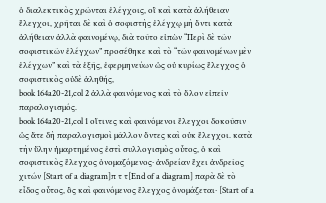ὁ διαλεκτικὸς χρῶνται ἐλέγχοις, οἳ καὶ κατὰ ἀλήθειαν ἔλεγχοι, χρῆται δὲ καὶ ὁ σοφιστὴς ἐλέγχῳ μὴ ὄντι κατὰ ἀλήθειαν ἀλλὰ φαινομένῳ, διὰ τοῦτο εἰπὼν “Περὶ δὲ τῶν σοφιστικῶν ἐλέγχων” προσέθηκε καὶ τὸ “τῶν φαινομένων μὲν ἐλέγχων” καὶ τὰ ἑξῆς, ἐφερμηνεύων ὡς οὐ κυρίως ἔλεγχος ὁ σοφιστικὸς οὐδὲ ἀληθής,
book 164a20-21,col 2 ἀλλὰ φαινόμενος καὶ τὸ ὅλον εἰπεῖν παραλογισμός.
book 164a20-21,col 1 οἵτινες καὶ φαινόμενοι ἔλεγχοι δοκοῦσιν ὡς ἅτε δὴ παραλογισμοὶ μᾶλλον ὄντες καὶ οὐκ ἔλεγχοι. κατὰ τὴν ὕλην ἡμαρτημένος ἐστὶ συλλογισμὸς οὗτος, ὁ καὶ σοφιστικὸς ἔλεγχος ὀνομαζόμενος· ἀνδρείαν ἔχει ἀνδρεῖος χιτών [Start of a diagram]π τ τ[End of a diagram] παρὰ δὲ τὸ εἶδος οὗτος, ὃς καὶ φαινόμενος ἔλεγχος ὀνομάζεται· [Start of a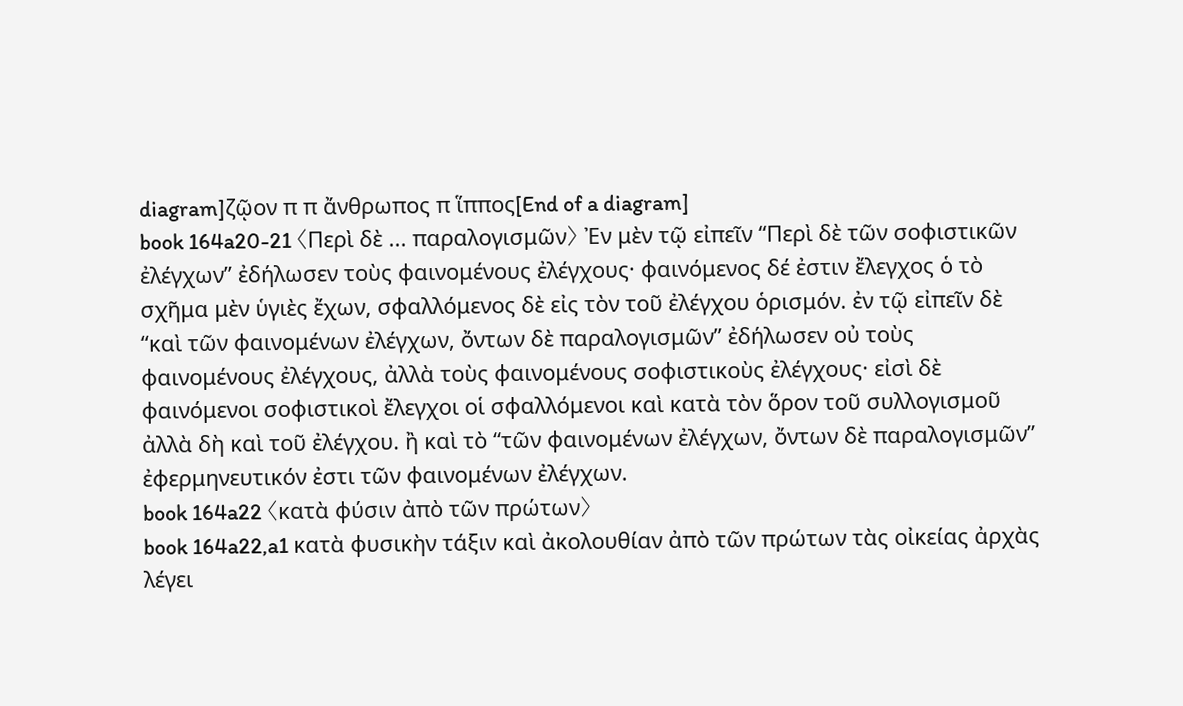diagram]ζῷον π π ἄνθρωπος π ἵππος[End of a diagram]
book 164a20-21 〈Περὶ δὲ ... παραλογισμῶν〉 Ἐν μὲν τῷ εἰπεῖν “Περὶ δὲ τῶν σοφιστικῶν ἐλέγχων” ἐδήλωσεν τοὺς φαινομένους ἐλέγχους· φαινόμενος δέ ἐστιν ἔλεγχος ὁ τὸ σχῆμα μὲν ὑγιὲς ἔχων, σφαλλόμενος δὲ εἰς τὸν τοῦ ἐλέγχου ὁρισμόν. ἐν τῷ εἰπεῖν δὲ “καὶ τῶν φαινομένων ἐλέγχων, ὄντων δὲ παραλογισμῶν” ἐδήλωσεν οὐ τοὺς φαινομένους ἐλέγχους, ἀλλὰ τοὺς φαινομένους σοφιστικοὺς ἐλέγχους· εἰσὶ δὲ φαινόμενοι σοφιστικοὶ ἔλεγχοι οἱ σφαλλόμενοι καὶ κατὰ τὸν ὅρον τοῦ συλλογισμοῦ ἀλλὰ δὴ καὶ τοῦ ἐλέγχου. ἢ καὶ τὸ “τῶν φαινομένων ἐλέγχων, ὄντων δὲ παραλογισμῶν” ἐφερμηνευτικόν ἐστι τῶν φαινομένων ἐλέγχων.
book 164a22 〈κατὰ φύσιν ἀπὸ τῶν πρώτων〉
book 164a22,a1 κατὰ φυσικὴν τάξιν καὶ ἀκολουθίαν ἀπὸ τῶν πρώτων τὰς οἰκείας ἀρχὰς λέγει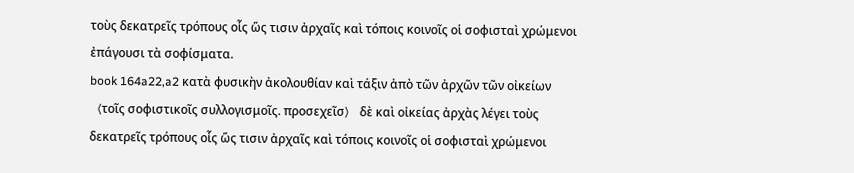τοὺς δεκατρεῖς τρόπους οἷς ὥς τισιν ἀρχαῖς καὶ τόποις κοινοῖς οἱ σοφισταὶ χρώμενοι ἐπάγουσι τὰ σοφίσματα.
book 164a22,a2 κατὰ φυσικὴν ἀκολουθίαν καὶ τάξιν ἀπὸ τῶν ἀρχῶν τῶν οἰκείων 〈τοῖς σοφιστικοῖς συλλογισμοῖς. προσεχεῖσ〉 δὲ καὶ οἰκείας ἀρχὰς λέγει τοὺς δεκατρεῖς τρόπους οἷς ὥς τισιν ἀρχαῖς καὶ τόποις κοινοῖς οἱ σοφισταὶ χρώμενοι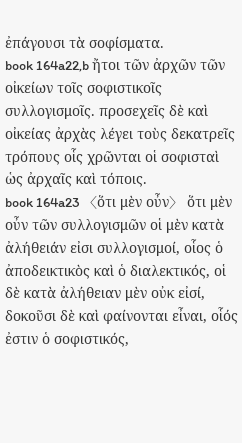ἐπάγουσι τὰ σοφίσματα.
book 164a22,b ἤτοι τῶν ἀρχῶν τῶν οἰκείων τοῖς σοφιστικοῖς συλλογισμοῖς. προσεχεῖς δὲ καὶ οἰκείας ἀρχὰς λέγει τοὺς δεκατρεῖς τρόπους οἷς χρῶνται οἱ σοφισταὶ ὡς ἀρχαῖς καὶ τόποις.
book 164a23 〈ὅτι μὲν οὖν〉 ὅτι μὲν οὖν τῶν συλλογισμῶν οἱ μὲν κατὰ ἀλήθειάν εἰσι συλλογισμοί, οἷος ὁ ἀποδεικτικὸς καὶ ὁ διαλεκτικός, οἱ δὲ κατὰ ἀλήθειαν μὲν οὐκ εἰσί, δοκοῦσι δὲ καὶ φαίνονται εἶναι, οἷός ἐστιν ὁ σοφιστικός,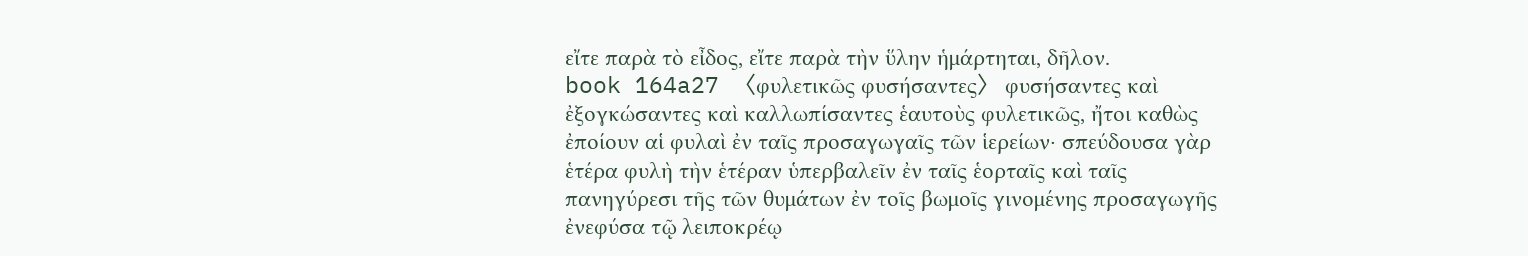εἴτε παρὰ τὸ εἶδος, εἴτε παρὰ τὴν ὕλην ἡμάρτηται, δῆλον.
book 164a27 〈φυλετικῶς φυσήσαντες〉 φυσήσαντες καὶ ἐξογκώσαντες καὶ καλλωπίσαντες ἑαυτοὺς φυλετικῶς, ἤτοι καθὼς ἐποίουν αἱ φυλαὶ ἐν ταῖς προσαγωγαῖς τῶν ἱερείων· σπεύδουσα γὰρ ἑτέρα φυλὴ τὴν ἑτέραν ὑπερβαλεῖν ἐν ταῖς ἑορταῖς καὶ ταῖς πανηγύρεσι τῆς τῶν θυμάτων ἐν τοῖς βωμοῖς γινομένης προσαγωγῆς ἐνεφύσα τῷ λειποκρέῳ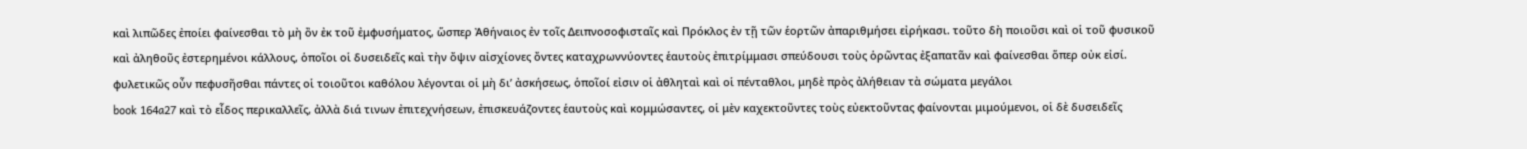καὶ λιπῶδες ἐποίει φαίνεσθαι τὸ μὴ ὂν ἐκ τοῦ ἐμφυσήματος, ὥσπερ Ἀθήναιος ἐν τοῖς Δειπνοσοφισταῖς καὶ Πρόκλος ἐν τῇ τῶν ἑορτῶν ἀπαριθμήσει εἰρήκασι. τοῦτο δὴ ποιοῦσι καὶ οἱ τοῦ φυσικοῦ καὶ ἀληθοῦς ἐστερημένοι κάλλους, ὁποῖοι οἱ δυσειδεῖς καὶ τὴν ὄψιν αἰσχίονες ὄντες καταχρωννύοντες ἑαυτοὺς ἐπιτρίμμασι σπεύδουσι τοὺς ὁρῶντας ἐξαπατᾶν καὶ φαίνεσθαι ὅπερ οὐκ εἰσί. φυλετικῶς οὖν πεφυσῆσθαι πάντες οἱ τοιοῦτοι καθόλου λέγονται οἱ μὴ δι’ ἀσκήσεως, ὁποῖοί εἰσιν οἱ ἀθληταὶ καὶ οἱ πένταθλοι, μηδὲ πρὸς ἀλήθειαν τὰ σώματα μεγάλοι
book 164a27 καὶ τὸ εἶδος περικαλλεῖς, ἀλλὰ διά τινων ἐπιτεχνήσεων, ἐπισκευάζοντες ἑαυτοὺς καὶ κομμώσαντες, οἱ μὲν καχεκτοῦντες τοὺς εὐεκτοῦντας φαίνονται μιμούμενοι, οἱ δὲ δυσειδεῖς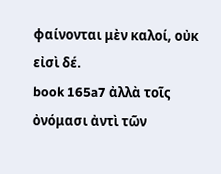φαίνονται μὲν καλοί, οὐκ εἰσὶ δέ.
book 165a7 ἀλλὰ τοῖς ὀνόμασι ἀντὶ τῶν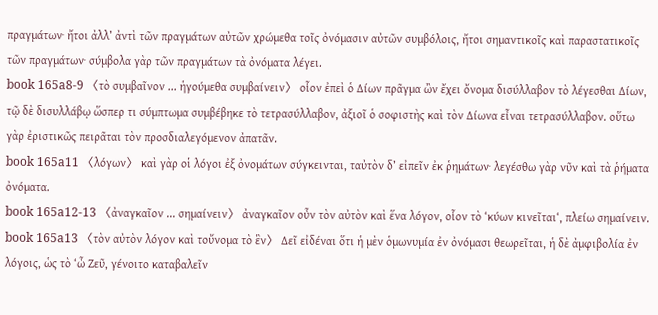πραγμάτων· ἤτοι ἀλλ’ ἀντὶ τῶν πραγμάτων αὐτῶν χρώμεθα τοῖς ὀνόμασιν αὐτῶν συμβόλοις, ἤτοι σημαντικοῖς καὶ παραστατικοῖς τῶν πραγμάτων· σύμβολα γὰρ τῶν πραγμάτων τὰ ὀνόματα λέγει.
book 165a8-9 〈τὸ συμβαῖνον ... ἡγούμεθα συμβαίνειν〉 οἷον ἐπεὶ ὁ Δίων πρᾶγμα ὢν ἔχει ὄνομα δισύλλαβον τὸ λέγεσθαι Δίων, τῷ δὲ δισυλλάβῳ ὥσπερ τι σύμπτωμα συμβέβηκε τὸ τετρασύλλαβον, ἀξιοῖ ὁ σοφιστὴς καὶ τὸν Δίωνα εἶναι τετρασύλλαβον. οὕτω γὰρ ἐριστικῶς πειρᾶται τὸν προσδιαλεγόμενον ἀπατᾶν.
book 165a11 〈λόγων〉 καὶ γὰρ οἱ λόγοι ἐξ ὀνομάτων σύγκεινται, ταὐτὸν δ’ εἰπεῖν ἐκ ῥημάτων· λεγέσθω γὰρ νῦν καὶ τὰ ῥήματα ὀνόματα.
book 165a12-13 〈ἀναγκαῖον ... σημαίνειν〉 ἀναγκαῖον οὖν τὸν αὐτὸν καὶ ἕνα λόγον, οἷον τὸ ‘κύων κινεῖται‘, πλείω σημαίνειν.
book 165a13 〈τὸν αὐτὸν λόγον καὶ τοὔνομα τὸ ἓν〉 Δεῖ εἰδέναι ὅτι ἡ μὲν ὁμωνυμία ἐν ὀνόμασι θεωρεῖται, ἡ δὲ ἀμφιβολία ἐν λόγοις, ὡς τὸ ‘ὦ Ζεῦ, γένοιτο καταβαλεῖν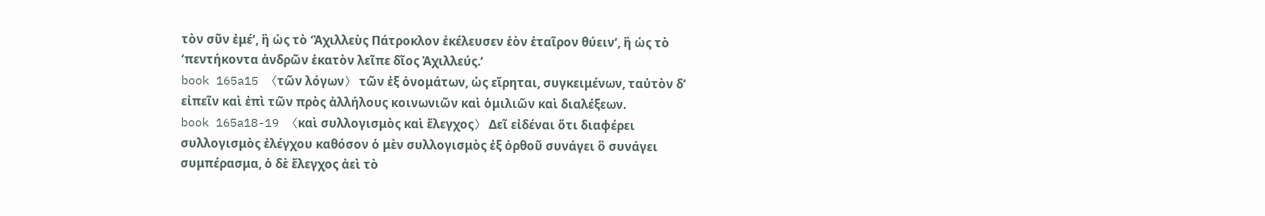τὸν σῦν ἐμέ‘, ἢ ὡς τὸ ‘Ἀχιλλεὺς Πάτροκλον ἐκέλευσεν ἑὸν ἑταῖρον θύειν‘, ἢ ὡς τὸ ‘πεντήκοντα ἀνδρῶν ἑκατὸν λεῖπε δῖος Ἀχιλλεύς.‘
book 165a15 〈τῶν λόγων〉 τῶν ἐξ ὀνομάτων, ὡς εἴρηται, συγκειμένων, ταὐτὸν δ’ εἰπεῖν καὶ ἐπὶ τῶν πρὸς ἀλλήλους κοινωνιῶν καὶ ὁμιλιῶν καὶ διαλέξεων.
book 165a18-19 〈καὶ συλλογισμὸς καὶ ἔλεγχος〉 Δεῖ εἰδέναι ὅτι διαφέρει συλλογισμὸς ἐλέγχου καθόσον ὁ μὲν συλλογισμὸς ἐξ ὀρθοῦ συνάγει ὃ συνάγει συμπέρασμα, ὁ δὲ ἔλεγχος ἀεὶ τὸ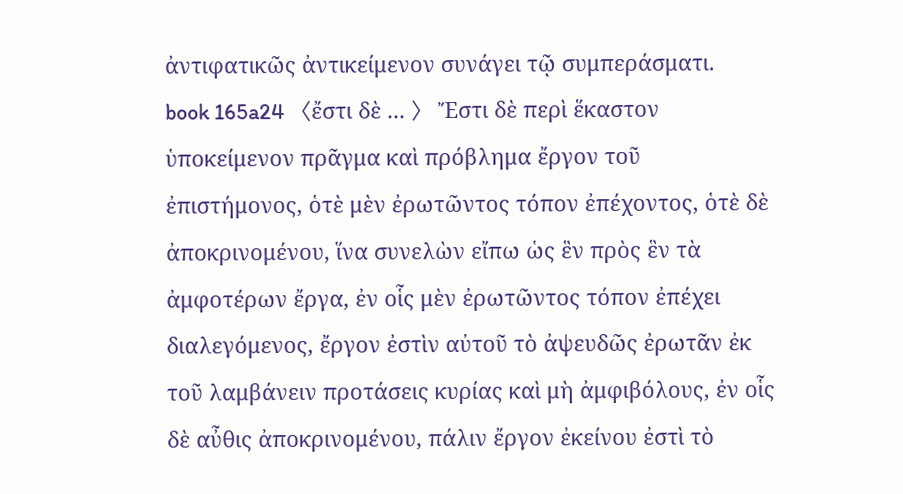ἀντιφατικῶς ἀντικείμενον συνάγει τῷ συμπεράσματι.
book 165a24 〈ἔστι δὲ ... 〉 Ἔστι δὲ περὶ ἕκαστον ὑποκείμενον πρᾶγμα καὶ πρόβλημα ἔργον τοῦ ἐπιστήμονος, ὁτὲ μὲν ἐρωτῶντος τόπον ἐπέχοντος, ὁτὲ δὲ ἀποκρινομένου, ἵνα συνελὼν εἴπω ὡς ἓν πρὸς ἓν τὰ ἀμφοτέρων ἔργα, ἐν οἷς μὲν ἐρωτῶντος τόπον ἐπέχει διαλεγόμενος, ἔργον ἐστὶν αὐτοῦ τὸ ἀψευδῶς ἐρωτᾶν ἐκ τοῦ λαμβάνειν προτάσεις κυρίας καὶ μὴ ἀμφιβόλους, ἐν οἷς δὲ αὖθις ἀποκρινομένου, πάλιν ἔργον ἐκείνου ἐστὶ τὸ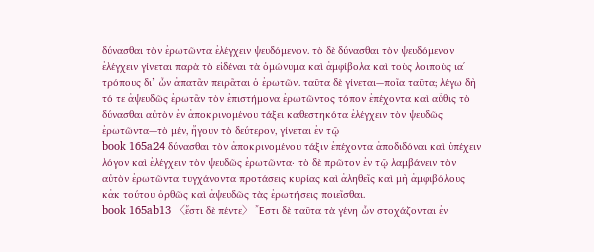δύνασθαι τὸν ἐρωτῶντα ἐλέγχειν ψευδόμενον. τὸ δὲ δύνασθαι τὸν ψευδόμενον ἐλέγχειν γίνεται παρὰ τὸ εἰδέναι τὰ ὁμώνυμα καὶ ἀμφίβολα καὶ τοὺς λοιποὺς ιαʹ τρόπους δι’ ὦν ἀπατᾶν πειρᾶται ὁ ἐρωτῶν. ταῦτα δὲ γίνεται—ποῖα ταῦτα; λέγω δὴ τό τε ἀψευδῶς ἐρωτᾶν τὸν ἐπιστήμονα ἐρωτῶντος τόπον ἐπέχοντα καὶ αὖθις τὸ δύνασθαι αὐτὸν ἐν ἀποκρινομένου τάξει καθεστηκότα ἐλέγχειν τὸν ψευδῶς ἐρωτῶντα—τὸ μέν, ἤγουν τὸ δεύτερον, γίνεται ἐν τῷ
book 165a24 δύνασθαι τὸν ἀποκρινομένου τάξιν ἐπέχοντα ἀποδιδόναι καὶ ὑπέχειν λόγον καὶ ἐλέγχειν τὸν ψευδῶς ἐρωτῶντα· τὸ δὲ πρῶτον ἐν τῷ λαμβάνειν τὸν αὐτὸν ἐρωτῶντα τυγχάνοντα προτάσεις κυρίας καὶ ἀληθεῖς καὶ μὴ ἀμφιβόλους κἀκ τούτου ὀρθῶς καὶ ἀψευδῶς τὰς ἐρωτήσεις ποιεῖσθαι.
book 165ab13 〈ἔστι δὲ πέντε〉 Ἔστι δὲ ταῦτα τὰ γένη ὧν στοχάζονται ἐν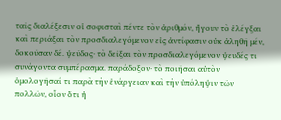ταῖς διαλέξεσιν οἱ σοφισταὶ πέντε τὸν ἀριθμόν, ἤγουν τὸ ἐλέγξαι καὶ περιάξαι τὸν προσδιαλεγόμενον εἰς ἀντίφασιν οὐκ ἀληθῆ μέν, δοκοῦσαν δέ. ψεῦδος· τὸ δεῖξαι τὸν προσδιαλεγόμενον ψευδές τι συνάγοντα συμπέρασμα. παράδοξον· τὸ ποιῆσαι αὐτὸν ὁμολογῆσαί τι παρὰ τὴν ἐνάργειαν καὶ τὴν ὑπόληψιν τῶν πολλῶν, οἷον ὅτι ἡ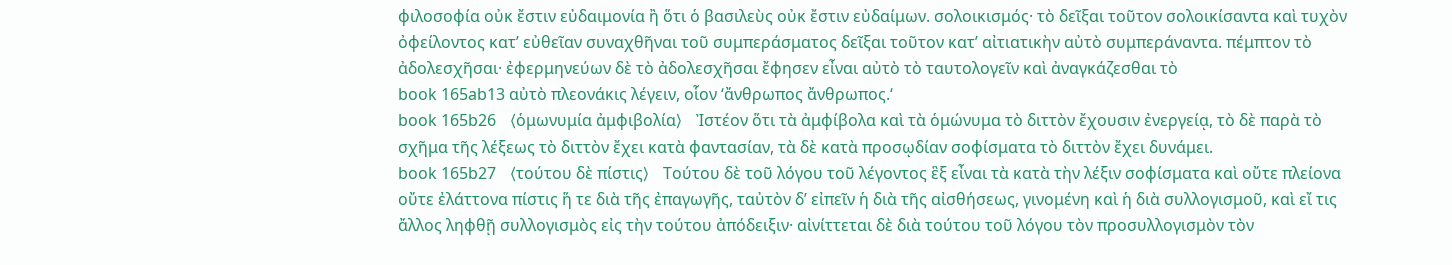φιλοσοφία οὐκ ἔστιν εὐδαιμονία ἢ ὅτι ὁ βασιλεὺς οὐκ ἔστιν εὐδαίμων. σολοικισμός· τὸ δεῖξαι τοῦτον σολοικίσαντα καὶ τυχὸν ὀφείλοντος κατ’ εὐθεῖαν συναχθῆναι τοῦ συμπεράσματος δεῖξαι τοῦτον κατ’ αἰτιατικὴν αὐτὸ συμπεράναντα. πέμπτον τὸ ἀδολεσχῆσαι· ἐφερμηνεύων δὲ τὸ ἀδολεσχῆσαι ἔφησεν εἶναι αὐτὸ τὸ ταυτολογεῖν καὶ ἀναγκάζεσθαι τὸ
book 165ab13 αὐτὸ πλεονάκις λέγειν, οἷον ‘ἄνθρωπος ἄνθρωπος.‘
book 165b26 〈ὁμωνυμία ἀμφιβολία〉 Ἰστέον ὅτι τὰ ἀμφίβολα καὶ τὰ ὁμώνυμα τὸ διττὸν ἔχουσιν ἐνεργείᾳ, τὸ δὲ παρὰ τὸ σχῆμα τῆς λέξεως τὸ διττὸν ἔχει κατὰ φαντασίαν, τὰ δὲ κατὰ προσῳδίαν σοφίσματα τὸ διττὸν ἔχει δυνάμει.
book 165b27 〈τούτου δὲ πίστις〉 Τούτου δὲ τοῦ λόγου τοῦ λέγοντος ἓξ εἶναι τὰ κατὰ τὴν λέξιν σοφίσματα καὶ οὔτε πλείονα οὔτε ἐλάττονα πίστις ἥ τε διὰ τῆς ἐπαγωγῆς, ταὐτὸν δ’ εἰπεῖν ἡ διὰ τῆς αἰσθήσεως, γινομένη καὶ ἡ διὰ συλλογισμοῦ, καὶ εἴ τις ἄλλος ληφθῇ συλλογισμὸς εἰς τὴν τούτου ἀπόδειξιν· αἰνίττεται δὲ διὰ τούτου τοῦ λόγου τὸν προσυλλογισμὸν τὸν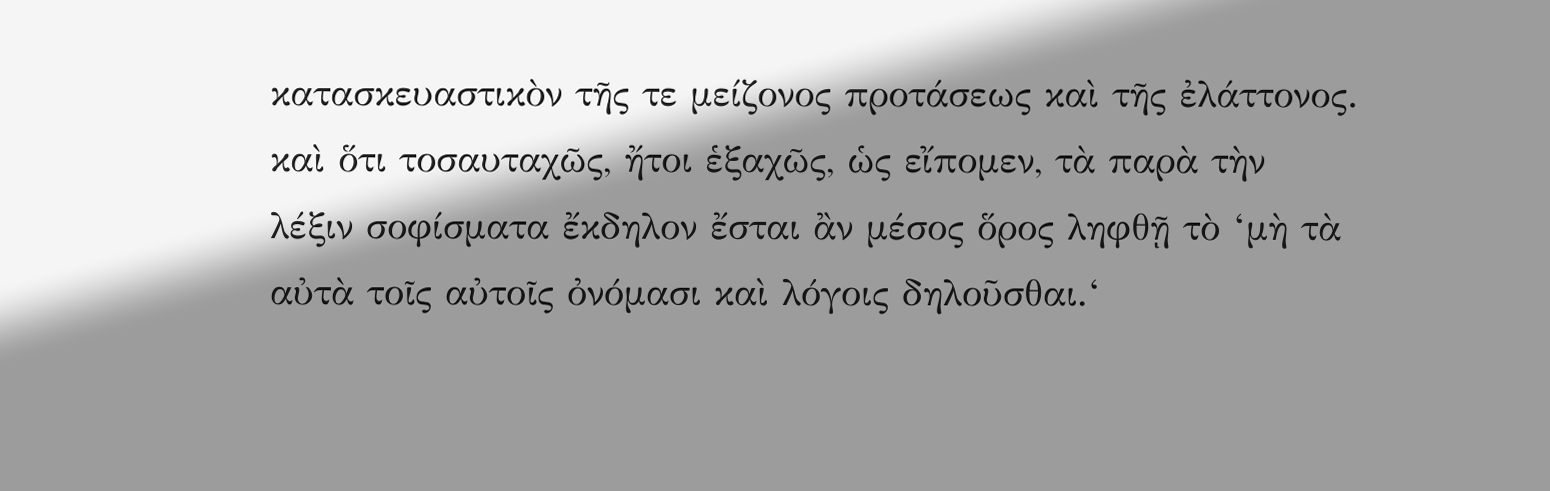κατασκευαστικὸν τῆς τε μείζονος προτάσεως καὶ τῆς ἐλάττονος. καὶ ὅτι τοσαυταχῶς, ἤτοι ἑξαχῶς, ὡς εἴπομεν, τὰ παρὰ τὴν λέξιν σοφίσματα ἔκδηλον ἔσται ἂν μέσος ὅρος ληφθῇ τὸ ‘μὴ τὰ αὐτὰ τοῖς αὐτοῖς ὀνόμασι καὶ λόγοις δηλοῦσθαι.‘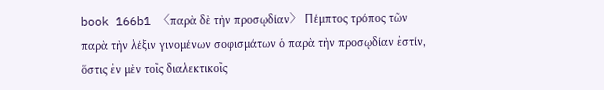book 166b1 〈παρὰ δὲ τὴν προσῳδίαν〉 Πέμπτος τρόπος τῶν παρὰ τὴν λέξιν γινομένων σοφισμάτων ὁ παρὰ τὴν προσῳδίαν ἐστίν, ὅστις ἐν μὲν τοῖς διαλεκτικοῖς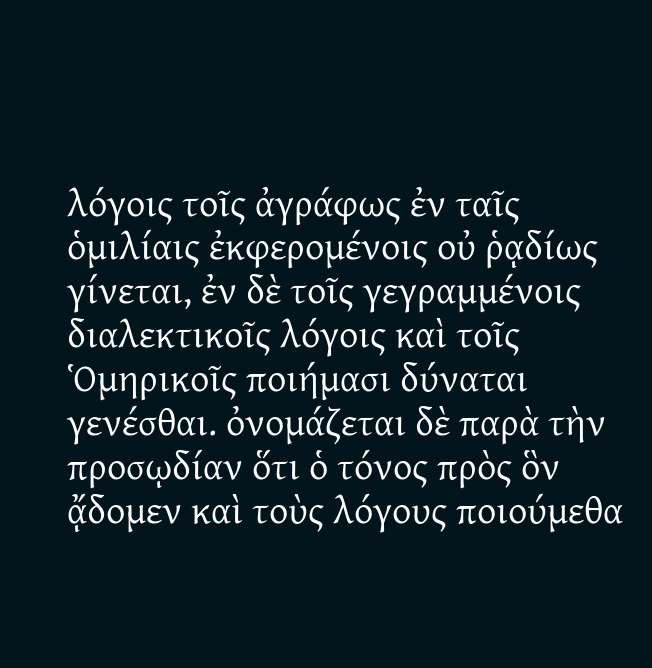λόγοις τοῖς ἀγράφως ἐν ταῖς ὁμιλίαις ἐκφερομένοις οὐ ῥᾳδίως γίνεται, ἐν δὲ τοῖς γεγραμμένοις διαλεκτικοῖς λόγοις καὶ τοῖς Ὁμηρικοῖς ποιήμασι δύναται γενέσθαι. ὀνομάζεται δὲ παρὰ τὴν προσῳδίαν ὅτι ὁ τόνος πρὸς ὃν ᾄδομεν καὶ τοὺς λόγους ποιούμεθα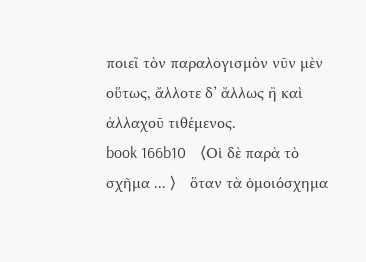ποιεῖ τὸν παραλογισμὸν νῦν μὲν οὕτως, ἄλλοτε δ’ ἄλλως ἢ καὶ ἀλλαχοῦ τιθέμενος.
book 166b10 〈Οἱ δὲ παρὰ τὸ σχῆμα ... 〉 ὅταν τὰ ὁμοιόσχημα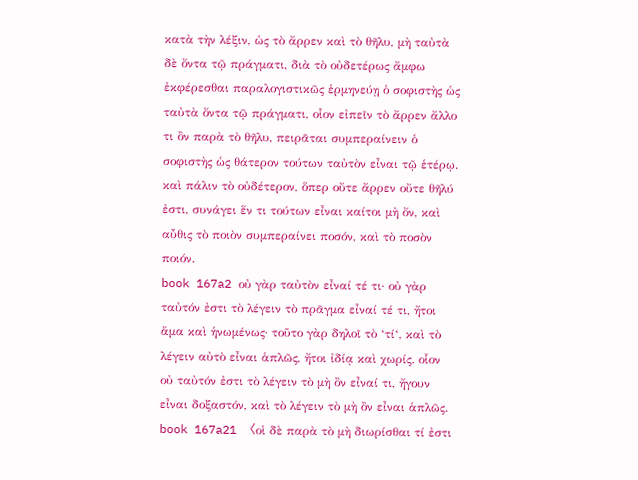κατὰ τὴν λέξιν, ὡς τὸ ἄρρεν καὶ τὸ θῆλυ, μὴ ταὐτὰ δὲ ὄντα τῷ πράγματι, διὰ τὸ οὐδετέρως ἄμφω ἐκφέρεσθαι παραλογιστικῶς ἑρμηνεύῃ ὁ σοφιστὴς ὡς ταὐτὰ ὄντα τῷ πράγματι, οἷον εἰπεῖν τὸ ἄρρεν ἄλλο τι ὂν παρὰ τὸ θῆλυ, πειρᾶται συμπεραίνειν ὁ σοφιστὴς ὡς θάτερον τούτων ταὐτὸν εἶναι τῷ ἑτέρῳ. καὶ πάλιν τὸ οὐδέτερον, ὅπερ οὔτε ἄρρεν οὔτε θῆλύ ἐστι, συνάγει ἕν τι τούτων εἶναι καίτοι μὴ ὄν, καὶ αὖθις τὸ ποιὸν συμπεραίνει ποσόν, καὶ τὸ ποσὸν ποιόν.
book 167a2 οὐ γὰρ ταὐτὸν εἶναί τέ τι· οὐ γὰρ ταὐτόν ἐστι τὸ λέγειν τὸ πρᾶγμα εἶναί τέ τι, ἤτοι ἅμα καὶ ἡνωμένως· τοῦτο γὰρ δηλοῖ τὸ ‘τί‘, καὶ τὸ λέγειν αὐτὸ εἶναι ἁπλῶς, ἤτοι ἰδίᾳ καὶ χωρίς. οἷον οὐ ταὐτόν ἐστι τὸ λέγειν τὸ μὴ ὂν εἶναί τι, ἤγουν εἶναι δοξαστόν, καὶ τὸ λέγειν τὸ μὴ ὂν εἶναι ἁπλῶς.
book 167a21 〈οἱ δὲ παρὰ τὸ μὴ διωρίσθαι τί ἐστι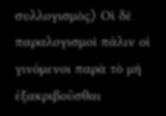συλλογισμὸς〉 Οἱ δὲ παραλογισμοὶ πάλιν οἱ γινόμενοι παρὰ τὸ μὴ ἐξακριβοῦσθαι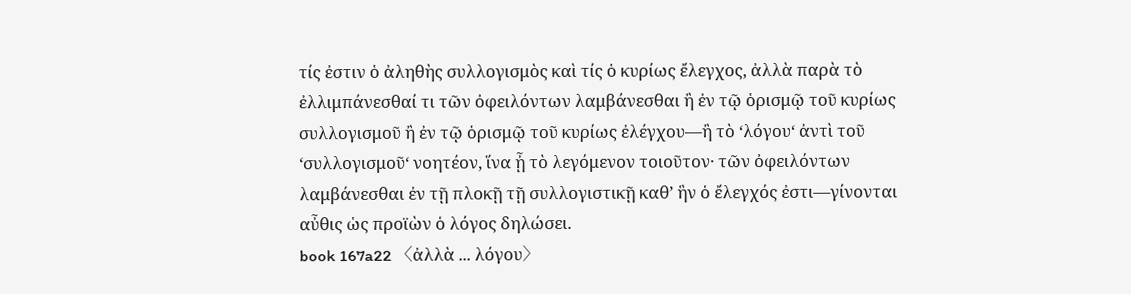τίς ἐστιν ὁ ἀληθὴς συλλογισμὸς καὶ τίς ὁ κυρίως ἔλεγχος, ἀλλὰ παρὰ τὸ ἐλλιμπάνεσθαί τι τῶν ὀφειλόντων λαμβάνεσθαι ἢ ἐν τῷ ὁρισμῷ τοῦ κυρίως συλλογισμοῦ ἢ ἐν τῷ ὁρισμῷ τοῦ κυρίως ἐλέγχου—ἢ τὸ ‘λόγου‘ ἀντὶ τοῦ ‘συλλογισμοῦ‘ νοητέον, ἵνα ᾖ τὸ λεγόμενον τοιοῦτον· τῶν ὀφειλόντων λαμβάνεσθαι ἐν τῇ πλοκῇ τῇ συλλογιστικῇ καθ’ ἣν ὁ ἔλεγχός ἐστι—γίνονται αὖθις ὡς προϊὼν ὁ λόγος δηλώσει.
book 167a22 〈ἀλλὰ ... λόγου〉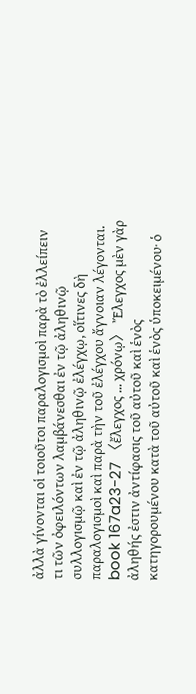ἀλλὰ γίνονται οἱ τοιοῦτοι παραλογισμοὶ παρὰ τὸ ἐλλείπειν τι τῶν ὀφειλόντων λαμβάνεσθαι ἐν τῷ ἀληθινῷ συλλογισμῷ καὶ ἐν τῷ ἀληθινῷ ἐλέγχῳ, οἵτινες δὴ παραλογισμοὶ καὶ παρὰ τὴν τοῦ ἐλέγχου ἄγνοιαν λέγονται.
book 167a23-27 〈ἔλεγχος ... χρόνῳ〉 Ἔλεγχος μὲν γὰρ ἀληθής ἐστιν ἀντίφασις τοῦ αὐτοῦ καὶ ἑνὸς κατηγορουμένου κατὰ τοῦ αὐτοῦ καὶ ἑνὸς ὑποκειμένου· ὁ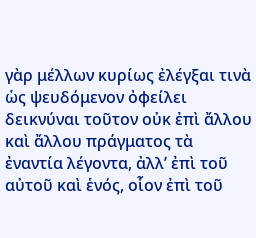γὰρ μέλλων κυρίως ἐλέγξαι τινὰ ὡς ψευδόμενον ὀφείλει δεικνύναι τοῦτον οὐκ ἐπὶ ἄλλου καὶ ἄλλου πράγματος τὰ ἐναντία λέγοντα, ἀλλ’ ἐπὶ τοῦ αὐτοῦ καὶ ἑνός, οἷον ἐπὶ τοῦ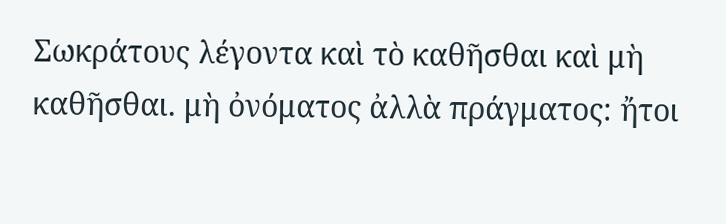Σωκράτους λέγοντα καὶ τὸ καθῆσθαι καὶ μὴ καθῆσθαι. μὴ ὀνόματος ἀλλὰ πράγματος: ἤτοι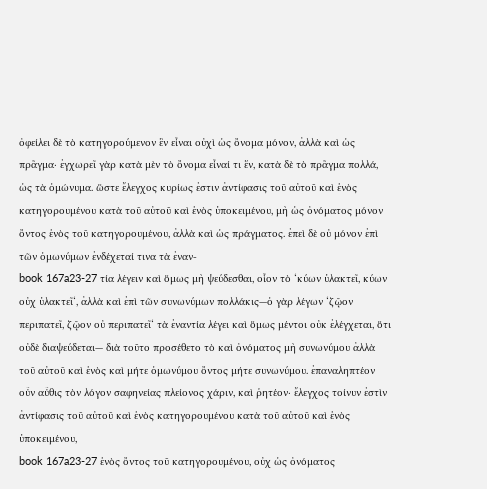ὀφείλει δὲ τὸ κατηγορούμενον ἓν εἶναι οὐχὶ ὡς ὄνομα μόνον, ἀλλὰ καὶ ὡς πρᾶγμα· ἐγχωρεῖ γὰρ κατὰ μὲν τὸ ὄνομα εἶναί τι ἕν, κατὰ δὲ τὸ πρᾶγμα πολλά, ὡς τὰ ὁμώνυμα. ὥστε ἔλεγχος κυρίως ἐστιν ἀντίφασις τοῦ αὐτοῦ καὶ ἑνὸς κατηγορουμένου κατὰ τοῦ αὐτοῦ καὶ ἑνὸς ὑποκειμένου, μὴ ὡς ὀνόματος μόνον ὄντος ἑνὸς τοῦ κατηγορουμένου, ἀλλὰ καὶ ὡς πράγματος. ἐπεὶ δὲ οὐ μόνον ἐπὶ τῶν ὁμωνύμων ἐνδέχεταί τινα τὰ ἐναν‐
book 167a23-27 τία λέγειν καὶ ὅμως μὴ ψεύδεσθαι, οἷον τὸ ‘κύων ὑλακτεῖ, κύων οὐχ ὑλακτεῖ‘, ἀλλὰ καὶ ἐπὶ τῶν συνωνύμων πολλάκις—ὁ γὰρ λέγων ‘ζῷον περιπατεῖ, ζῷον οὐ περιπατεῖ‘ τὰ ἐναντία λέγει καὶ ὅμως μέντοι οὐκ ἐλέγχεται, ὅτι οὐδὲ διαψεύδεται— διὰ τοῦτο προσέθετο τὸ καὶ ὀνόματος μὴ συνωνύμου ἀλλὰ τοῦ αὐτοῦ καὶ ἑνὸς καὶ μήτε ὁμωνύμου ὄντος μήτε συνωνύμου. ἐπαναληπτέον οὖν αὖθις τὸν λόγον σαφηνείας πλείονος χάριν, καὶ ῥητέον· ἔλεγχος τοίνυν ἐστὶν ἀντίφασις τοῦ αὐτοῦ καὶ ἑνὸς κατηγορουμένου κατὰ τοῦ αὐτοῦ καὶ ἑνὸς ὑποκειμένου,
book 167a23-27 ἑνὸς ὄντος τοῦ κατηγορουμένου, οὐχ ὡς ὀνόματος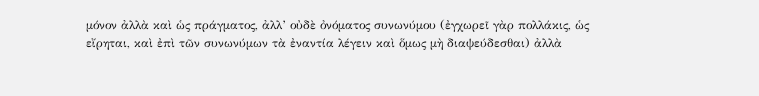μόνον ἀλλὰ καὶ ὡς πράγματος, ἀλλ’ οὐδὲ ὀνόματος συνωνύμου (ἐγχωρεῖ γὰρ πολλάκις, ὡς εἴρηται, καὶ ἐπὶ τῶν συνωνύμων τὰ ἐναντία λέγειν καὶ ὅμως μὴ διαψεύδεσθαι) ἀλλὰ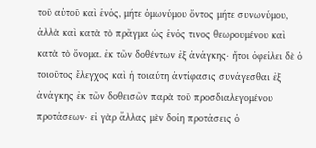τοῦ αὐτοῦ καὶ ἑνός, μήτε ὁμωνύμου ὄντος μήτε συνωνύμου, ἀλλὰ καὶ κατὰ τὸ πρᾶγμα ὡς ἑνός τινος θεωρουμένου καὶ κατὰ τὸ ὄνομα. ἐκ τῶν δοθέντων ἐξ ἀνάγκης· ἤτοι ὀφείλει δὲ ὁ τοιοῦτος ἔλεγχος καὶ ἡ τοιαύτη ἀντίφασις συνάγεσθαι ἐξ ἀνάγκης ἐκ τῶν δοθεισῶν παρὰ τοῦ προσδιαλεγομένου προτάσεων· εἰ γὰρ ἄλλας μὲν δοίη προτάσεις ὁ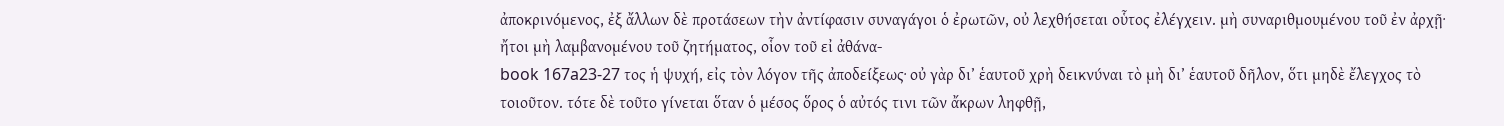ἀποκρινόμενος, ἐξ ἄλλων δὲ προτάσεων τὴν ἀντίφασιν συναγάγοι ὁ ἐρωτῶν, οὐ λεχθήσεται οὗτος ἐλέγχειν. μὴ συναριθμουμένου τοῦ ἐν ἀρχῇ· ἤτοι μὴ λαμβανομένου τοῦ ζητήματος, οἷον τοῦ εἰ ἀθάνα‐
book 167a23-27 τος ἡ ψυχή, εἰς τὸν λόγον τῆς ἀποδείξεως· οὐ γὰρ δι’ ἑαυτοῦ χρὴ δεικνύναι τὸ μὴ δι’ ἑαυτοῦ δῆλον, ὅτι μηδὲ ἔλεγχος τὸ τοιοῦτον. τότε δὲ τοῦτο γίνεται ὅταν ὁ μέσος ὅρος ὁ αὐτός τινι τῶν ἄκρων ληφθῇ,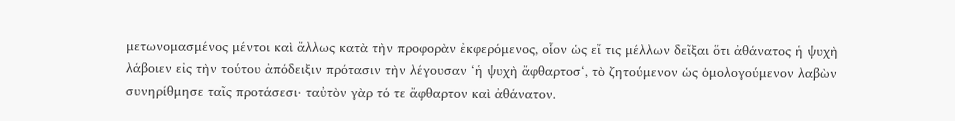μετωνομασμένος μέντοι καὶ ἄλλως κατὰ τὴν προφορὰν ἐκφερόμενος, οἷον ὡς εἴ τις μέλλων δεῖξαι ὅτι ἀθάνατος ἡ ψυχὴ λάβοιεν εἰς τὴν τούτου ἀπόδειξιν πρότασιν τὴν λέγουσαν ‘ἡ ψυχὴ ἄφθαρτοσ‘, τὸ ζητούμενον ὡς ὁμολογούμενον λαβὼν συνηρίθμησε ταῖς προτάσεσι· ταὐτὸν γὰρ τό τε ἄφθαρτον καὶ ἀθάνατον.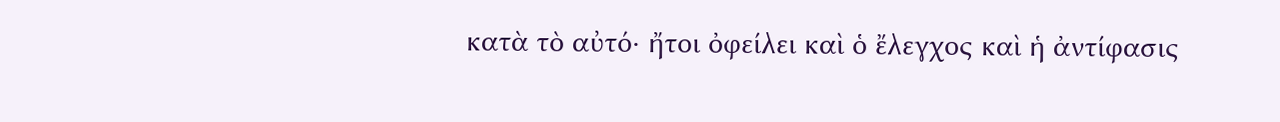κατὰ τὸ αὐτό· ἤτοι ὀφείλει καὶ ὁ ἔλεγχος καὶ ἡ ἀντίφασις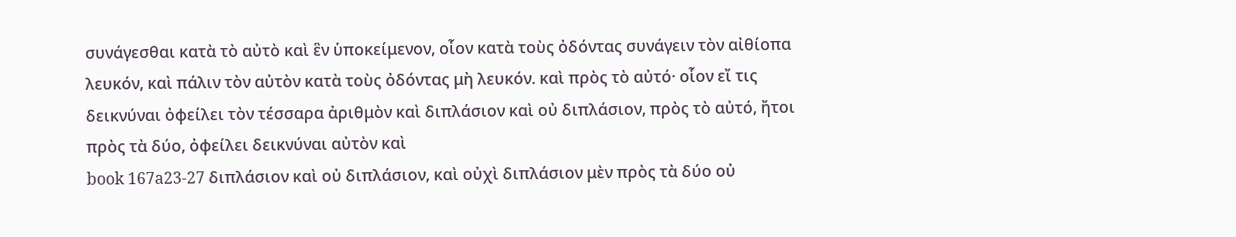συνάγεσθαι κατὰ τὸ αὐτὸ καὶ ἓν ὑποκείμενον, οἷον κατὰ τοὺς ὀδόντας συνάγειν τὸν αἰθίοπα λευκόν, καὶ πάλιν τὸν αὐτὸν κατὰ τοὺς ὀδόντας μὴ λευκόν. καὶ πρὸς τὸ αὐτό· οἷον εἴ τις δεικνύναι ὀφείλει τὸν τέσσαρα ἀριθμὸν καὶ διπλάσιον καὶ οὐ διπλάσιον, πρὸς τὸ αὐτό, ἤτοι πρὸς τὰ δύο, ὀφείλει δεικνύναι αὐτὸν καὶ
book 167a23-27 διπλάσιον καὶ οὐ διπλάσιον, καὶ οὐχὶ διπλάσιον μὲν πρὸς τὰ δύο οὐ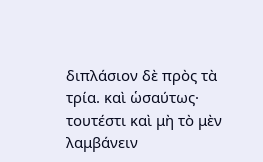διπλάσιον δὲ πρὸς τὰ τρία. καὶ ὡσαύτως· τουτέστι καὶ μὴ τὸ μὲν λαμβάνειν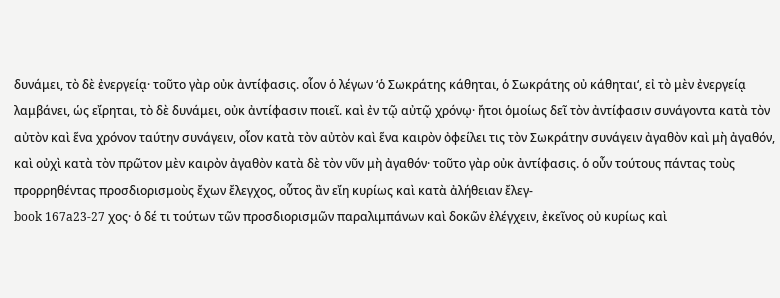δυνάμει, τὸ δὲ ἐνεργείᾳ· τοῦτο γὰρ οὐκ ἀντίφασις. οἷον ὁ λέγων ‘ὁ Σωκράτης κάθηται, ὁ Σωκράτης οὐ κάθηται‘, εἰ τὸ μὲν ἐνεργείᾳ λαμβάνει, ὡς εἴρηται, τὸ δὲ δυνάμει, οὐκ ἀντίφασιν ποιεῖ. καὶ ἐν τῷ αὐτῷ χρόνῳ· ἤτοι ὁμοίως δεῖ τὸν ἀντίφασιν συνάγοντα κατὰ τὸν αὐτὸν καὶ ἕνα χρόνον ταύτην συνάγειν, οἷον κατὰ τὸν αὐτὸν καὶ ἕνα καιρὸν ὀφείλει τις τὸν Σωκράτην συνάγειν ἀγαθὸν καὶ μὴ ἀγαθόν, καὶ οὐχὶ κατὰ τὸν πρῶτον μὲν καιρὸν ἀγαθὸν κατὰ δὲ τὸν νῦν μὴ ἀγαθόν· τοῦτο γὰρ οὐκ ἀντίφασις. ὁ οὖν τούτους πάντας τοὺς προρρηθέντας προσδιορισμοὺς ἔχων ἔλεγχος, οὗτος ἂν εἴη κυρίως καὶ κατὰ ἀλήθειαν ἔλεγ‐
book 167a23-27 χος· ὁ δέ τι τούτων τῶν προσδιορισμῶν παραλιμπάνων καὶ δοκῶν ἐλέγχειν, ἐκεῖνος οὐ κυρίως καὶ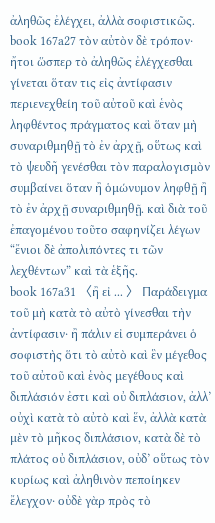ἀληθῶς ἐλέγχει, ἀλλὰ σοφιστικῶς.
book 167a27 τὸν αὐτὸν δὲ τρόπον· ἤτοι ὥσπερ τὸ ἀληθῶς ἐλέγχεσθαι γίνεται ὅταν τις εἰς ἀντίφασιν περιενεχθείη τοῦ αὐτοῦ καὶ ἑνὸς ληφθέντος πράγματος καὶ ὅταν μὴ συναριθμηθῇ τὸ ἐν ἀρχῇ, οὕτως καὶ τὸ ψευδῆ γενέσθαι τὸν παραλογισμὸν συμβαίνει ὅταν ἢ ὁμώνυμον ληφθῇ ἢ τὸ ἐν ἀρχῇ συναριθμηθῇ. καὶ διὰ τοῦ ἐπαγομένου τοῦτο σαφηνίζει λέγων “ἔνιοι δὲ ἀπολιπόντες τι τῶν λεχθέντων” καὶ τὰ ἑξῆς.
book 167a31 〈ἢ εἰ ... 〉 Παράδειγμα τοῦ μὴ κατὰ τὸ αὐτὸ γίνεσθαι τὴν ἀντίφασιν· ἢ πάλιν εἰ συμπεράνει ὁ σοφιστὴς ὅτι τὸ αὐτὸ καὶ ἓν μέγεθος τοῦ αὐτοῦ καὶ ἑνὸς μεγέθους καὶ διπλάσιόν ἐστι καὶ οὐ διπλάσιον, ἀλλ’ οὐχὶ κατὰ τὸ αὐτὸ καὶ ἕν, ἀλλὰ κατὰ μὲν τὸ μῆκος διπλάσιον, κατὰ δὲ τὸ πλάτος οὐ διπλάσιον, οὐδ’ οὕτως τὸν κυρίως καὶ ἀληθινὸν πεποίηκεν ἔλεγχον· οὐδὲ γὰρ πρὸς τὸ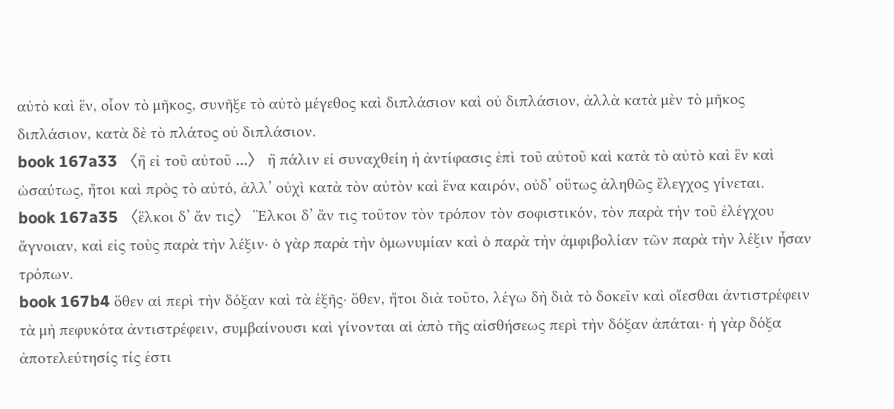αὐτὸ καὶ ἕν, οἷον τὸ μῆκος, συνῆξε τὸ αὐτὸ μέγεθος καὶ διπλάσιον καὶ οὐ διπλάσιον, ἀλλὰ κατὰ μὲν τὸ μῆκος διπλάσιον, κατὰ δὲ τὸ πλάτος οὐ διπλάσιον.
book 167a33 〈ἢ εἰ τοῦ αὐτοῦ ...〉 ἢ πάλιν εἰ συναχθείη ἡ ἀντίφασις ἐπὶ τοῦ αὐτοῦ καὶ κατὰ τὸ αὐτὸ καὶ ἓν καὶ ὡσαύτως, ἤτοι καὶ πρὸς τὸ αὐτό, ἀλλ’ οὐχὶ κατὰ τὸν αὐτὸν καὶ ἕνα καιρόν, οὐδ’ οὕτως ἀληθῶς ἔλεγχος γίνεται.
book 167a35 〈ἕλκοι δ’ ἄν τις〉 Ἕλκοι δ’ ἄν τις τοῦτον τὸν τρόπον τὸν σοφιστικόν, τὸν παρὰ τὴν τοῦ ἐλέγχου ἄγνοιαν, καὶ εἰς τοὺς παρὰ τὴν λέξιν· ὁ γὰρ παρὰ τὴν ὁμωνυμίαν καὶ ὁ παρὰ τὴν ἀμφιβολίαν τῶν παρὰ τὴν λέξιν ἦσαν τρόπων.
book 167b4 ὅθεν αἱ περὶ τὴν δόξαν καὶ τὰ ἑξῆς· ὅθεν, ἤτοι διὰ τοῦτο, λέγω δὴ διὰ τὸ δοκεῖν καὶ οἴεσθαι ἀντιστρέφειν τὰ μὴ πεφυκότα ἀντιστρέφειν, συμβαίνουσι καὶ γίνονται αἱ ἀπὸ τῆς αἰσθήσεως περὶ τὴν δόξαν ἀπάται· ἡ γὰρ δόξα ἀποτελεύτησίς τίς ἐστι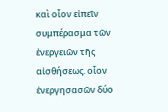καὶ οἷον εἰπεῖν συμπέρασμα τῶν ἐνεργειῶν τῆς αἰσθήσεως. οἷον ἐνεργησασῶν δύο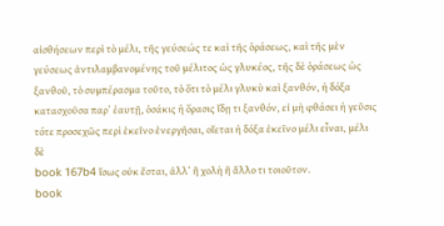αἰσθήσεων περὶ τὸ μέλι, τῆς γεύσεώς τε καὶ τῆς ὁράσεως, καὶ τῆς μὲν γεύσεως ἀντιλαμβανομένης τοῦ μέλιτος ὡς γλυκέος, τῆς δὲ ὁράσεως ὡς ξανθοῦ, τὸ συμπέρασμα τοῦτο, τὸ ὅτι τὸ μέλι γλυκὺ καὶ ξανθόν, ἡ δόξα κατασχοῦσα παρ’ ἑαυτῇ, ὁσάκις ἡ ὅρασις ἴδῃ τι ξανθόν, εἰ μὴ φθάσει ἡ γεῦσις τότε προσεχῶς περὶ ἐκεῖνο ἐνεργῆσαι, οἴεται ἡ δόξα ἐκεῖνο μέλι εἶναι, μέλι δὲ
book 167b4 ἴσως οὐκ ἔσται, ἀλλ’ ἢ χολὴ ἢ ἄλλο τι τοιοῦτον.
book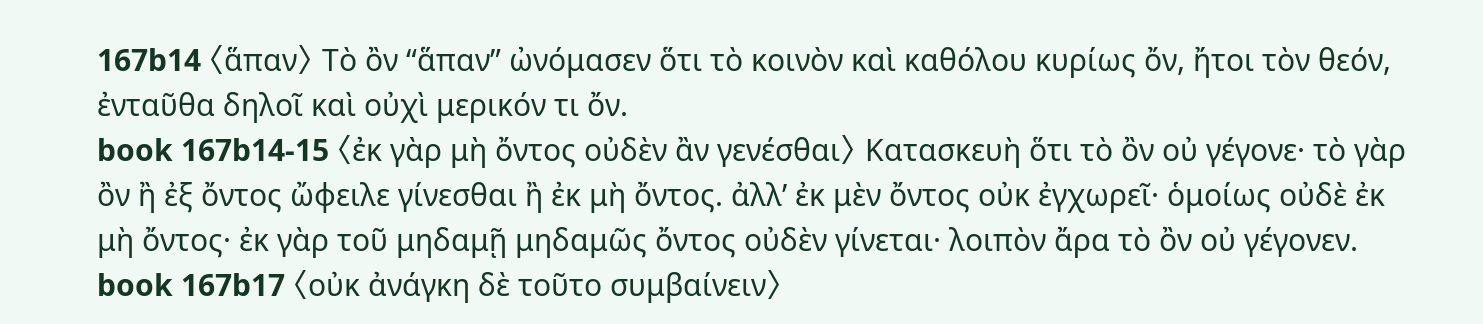167b14 〈ἅπαν〉 Τὸ ὂν “ἅπαν” ὠνόμασεν ὅτι τὸ κοινὸν καὶ καθόλου κυρίως ὄν, ἤτοι τὸν θεόν, ἐνταῦθα δηλοῖ καὶ οὐχὶ μερικόν τι ὄν.
book 167b14-15 〈ἐκ γὰρ μὴ ὄντος οὐδὲν ἂν γενέσθαι〉 Κατασκευὴ ὅτι τὸ ὂν οὐ γέγονε· τὸ γὰρ ὂν ἢ ἐξ ὄντος ὤφειλε γίνεσθαι ἢ ἐκ μὴ ὄντος. ἀλλ’ ἐκ μὲν ὄντος οὐκ ἐγχωρεῖ· ὁμοίως οὐδὲ ἐκ μὴ ὄντος· ἐκ γὰρ τοῦ μηδαμῇ μηδαμῶς ὄντος οὐδὲν γίνεται· λοιπὸν ἄρα τὸ ὂν οὐ γέγονεν.
book 167b17 〈οὐκ ἀνάγκη δὲ τοῦτο συμβαίνειν〉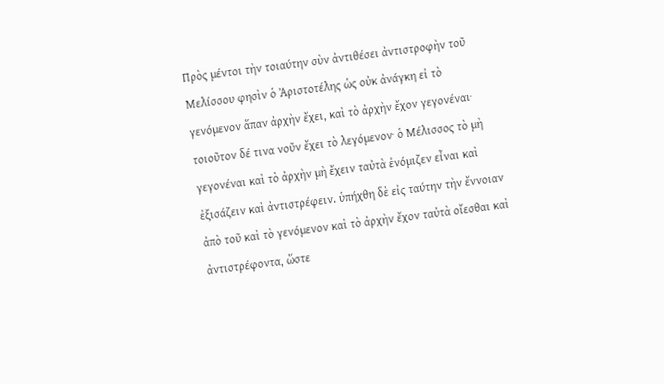Πρὸς μέντοι τὴν τοιαύτην σὺν ἀντιθέσει ἀντιστροφὴν τοῦ Μελίσσου φησὶν ὁ Ἀριστοτέλης ὡς οὐκ ἀνάγκη εἰ τὸ γενόμενον ἅπαν ἀρχὴν ἔχει, καὶ τὸ ἀρχὴν ἔχον γεγονέναι· τοιοῦτον δέ τινα νοῦν ἔχει τὸ λεγόμενον· ὁ Μέλισσος τὸ μὴ γεγονέναι καὶ τὸ ἀρχὴν μὴ ἔχειν ταὐτὰ ἐνόμιζεν εἶναι καὶ ἐξισάζειν καὶ ἀντιστρέφειν. ὑπήχθη δὲ εἰς ταύτην τὴν ἔννοιαν ἀπὸ τοῦ καὶ τὸ γενόμενον καὶ τὸ ἀρχὴν ἔχον ταὐτὰ οἴεσθαι καὶ ἀντιστρέφοντα, ὥστε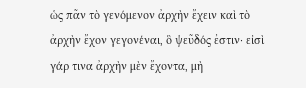ὡς πᾶν τὸ γενόμενον ἀρχὴν ἔχειν καὶ τὸ ἀρχὴν ἔχον γεγονέναι, ὃ ψεῦδός ἐστιν· εἰσὶ γάρ τινα ἀρχὴν μὲν ἔχοντα, μὴ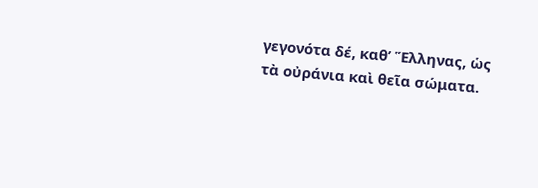γεγονότα δέ, καθ’ Ἕλληνας, ὡς τὰ οὐράνια καὶ θεῖα σώματα.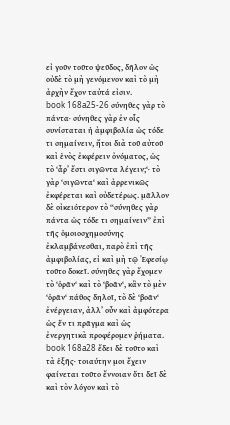εἰ γοῦν τοῦτο ψεῦδος, δῆλον ὡς οὐδὲ τὸ μὴ γενόμενον καὶ τὸ μὴ ἀρχὴν ἔχον ταὐτά εἰσιν.
book 168a25-26 σύνηθες γὰρ τὸ πάντα· σύνηθες γὰρ ἐν οἷς συνίσταται ἡ ἀμφιβολία ὡς τόδε τι σημαίνειν, ἤτοι διὰ τοῦ αὐτοῦ καὶ ἑνὸς ἐκφέρειν ὀνόματος, ὡς τὸ ‘ἆρ’ ἔστι σιγῶντα λέγειν;‘· τὸ γὰρ ‘σιγῶντα‘ καὶ ἀρρενικῶς ἐκφέρεται καὶ οὐδετέρως. μᾶλλον δὲ οἰκειότερον τὸ “σύνηθες γὰρ πάντα ὡς τόδε τι σημαίνειν” ἐπὶ τῆς ὁμοιοσχημοσύνης ἐκλαμβάνεσθαι, παρὸ ἐπὶ τῆς ἀμφιβολίας, εἰ καὶ μὴ τῷ Ἐφεσίῳ τοῦτο δοκεῖ. σύνηθες γὰρ ἔχομεν τὸ ‘ὁρᾶν‘ καὶ τὸ ‘βοᾶν‘, κἂν τὸ μὲν ‘ὁρᾶν‘ πάθος δηλοῖ, τὸ δὲ ‘βοᾶν‘ ἐνέργειαν, ἀλλ’ οὖν καὶ ἀμφότερα ὡς ἕν τι πρᾶγμα καὶ ὡς ἐνεργητικὰ προφέρομεν ῥήματα.
book 168a28 ἔδει δὲ τοῦτο καὶ τὰ ἑξῆς· τοιαύτην μοι ἔχειν φαίνεται τοῦτο ἔννοιαν ὅτι δεῖ δὲ καὶ τὸν λόγον καὶ τὸ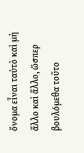ὄνομα εἶναι ταὐτὸ καὶ μὴ ἄλλο καὶ ἄλλο, ὥσπερ βουλόμεθα τοῦτο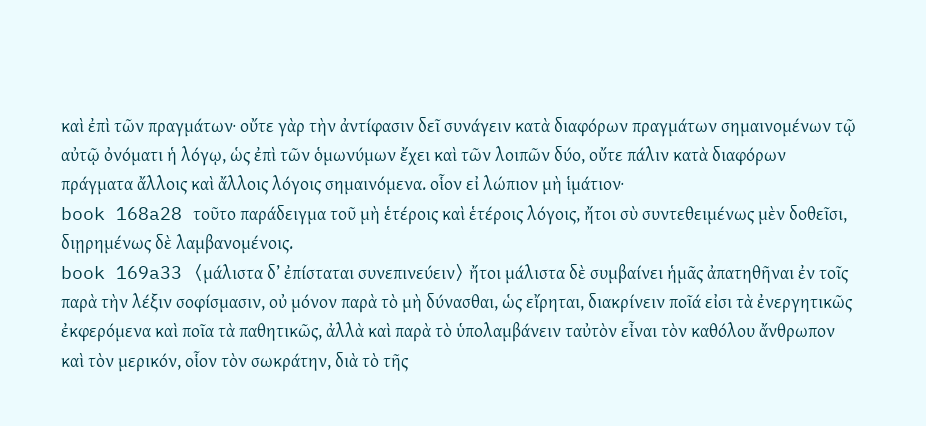καὶ ἐπὶ τῶν πραγμάτων· οὔτε γὰρ τὴν ἀντίφασιν δεῖ συνάγειν κατὰ διαφόρων πραγμάτων σημαινομένων τῷ αὐτῷ ὀνόματι ἡ λόγῳ, ὡς ἐπὶ τῶν ὁμωνύμων ἔχει καὶ τῶν λοιπῶν δύο, οὔτε πάλιν κατὰ διαφόρων πράγματα ἄλλοις καὶ ἄλλοις λόγοις σημαινόμενα. οἷον εἰ λώπιον μὴ ἱμάτιον·
book 168a28 τοῦτο παράδειγμα τοῦ μὴ ἑτέροις καὶ ἑτέροις λόγοις, ἤτοι σὺ συντεθειμένως μὲν δοθεῖσι, διῃρημένως δὲ λαμβανομένοις.
book 169a33 〈μάλιστα δ’ ἐπίσταται συνεπινεύειν〉 ἤτοι μάλιστα δὲ συμβαίνει ἡμᾶς ἀπατηθῆναι ἐν τοῖς παρὰ τὴν λέξιν σοφίσμασιν, οὐ μόνον παρὰ τὸ μὴ δύνασθαι, ὡς εἴρηται, διακρίνειν ποῖά εἰσι τὰ ἐνεργητικῶς ἐκφερόμενα καὶ ποῖα τὰ παθητικῶς, ἀλλὰ καὶ παρὰ τὸ ὑπολαμβάνειν ταὐτὸν εἶναι τὸν καθόλου ἄνθρωπον καὶ τὸν μερικόν, οἷον τὸν σωκράτην, διὰ τὸ τῆς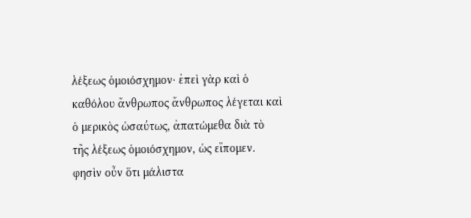λέξεως ὁμοιόσχημον· ἐπεὶ γὰρ καὶ ὁ καθόλου ἄνθρωπος ἄνθρωπος λέγεται καὶ ὁ μερικὸς ὡσαύτως, ἀπατώμεθα διὰ τὸ τῆς λέξεως ὁμοιόσχημον, ὡς εἴπομεν. φησὶν οὖν ὅτι μάλιστα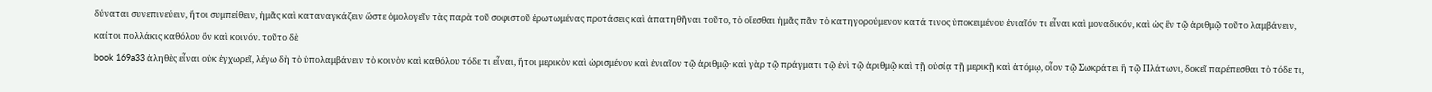δύναται συνεπινεύειν, ἤτοι συμπείθειν, ἡμᾶς καὶ καταναγκάζειν ὥστε ὁμολογεῖν τὰς παρὰ τοῦ σοφιστοῦ ἐρωτωμένας προτάσεις καὶ ἀπατηθῆναι τοῦτο, τὸ οἴεσθαι ἡμᾶς πᾶν τὸ κατηγορούμενον κατά τινος ὑποκειμένου ἑνιαῖόν τι εἶναι καὶ μοναδικόν, καὶ ὡς ἓν τῷ ἀριθμῷ τοῦτο λαμβάνειν, καίτοι πολλάκις καθόλου ὂν καὶ κοινόν. τοῦτο δὲ
book 169a33 ἀληθὲς εἶναι οὐκ ἐγχωρεῖ, λέγω δὴ τὸ ὑπολαμβάνειν τὸ κοινὸν καὶ καθόλου τόδε τι εἶναι, ἤτοι μερικὸν καὶ ὡρισμένον καὶ ἑνιαῖον τῷ ἀριθμῷ· καὶ γὰρ τῷ πράγματι τῷ ἑνὶ τῷ ἀριθμῷ καὶ τῇ οὐσίᾳ τῇ μερικῇ καὶ ἀτόμῳ, οἷον τῷ Σωκράτει ἢ τῷ Πλάτωνι, δοκεῖ παρέπεσθαι τὸ τόδε τι,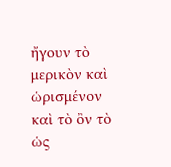ἤγουν τὸ μερικὸν καὶ ὡρισμένον καὶ τὸ ὂν τὸ ὡς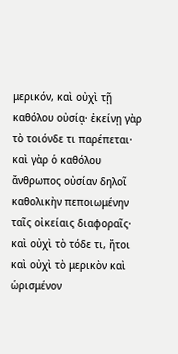μερικόν, καὶ οὐχὶ τῇ καθόλου οὐσίᾳ· ἐκείνῃ γὰρ τὸ τοιόνδε τι παρέπεται· καὶ γὰρ ὁ καθόλου ἄνθρωπος οὐσίαν δηλοῖ καθολικὴν πεποιωμένην ταῖς οἰκείαις διαφοραῖς· καὶ οὐχὶ τὸ τόδε τι, ἤτοι καὶ οὐχὶ τὸ μερικὸν καὶ ὡρισμένον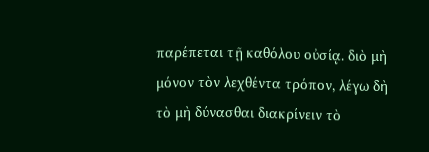παρέπεται τῇ καθόλου οὐσίᾳ. διὸ μὴ μόνον τὸν λεχθέντα τρόπον, λέγω δὴ τὸ μὴ δύνασθαι διακρίνειν τὸ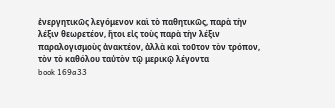ἐνεργητικῶς λεγόμενον καὶ τὸ παθητικῶς, παρὰ τὴν λέξιν θεωρετέον, ἤτοι εἰς τοὺς παρὰ τὴν λέξιν παραλογισμοὺς ἀνακτέον, ἀλλὰ καὶ τοῦτον τὸν τρόπον, τὸν τὸ καθόλου ταὐτὸν τῷ μερικῷ λέγοντα
book 169a33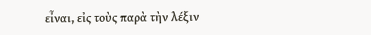εἶναι, εἰς τοὺς παρὰ τὴν λέξιν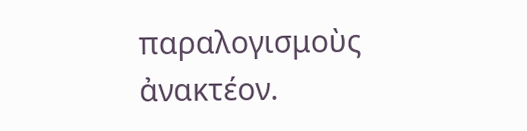παραλογισμοὺς ἀνακτέον.